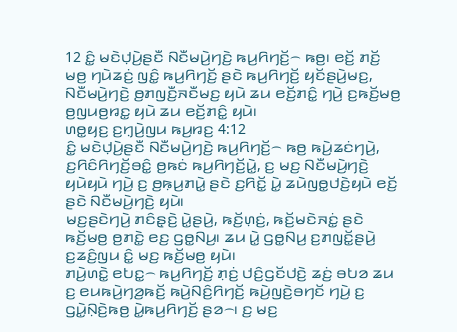12 ꤢꤨ꤭ ꤗꤢꤧꤓ꤫ꤣꤧ꤬ꤔꤢꤪ ꤡꤢꤪꤗꤣꤧ꤬ꤚꤢꤧ꤬ ꤒꤣ꤬ꤖꤚꤢꤩ꤬꤮ ꤒꤥ꤬꤯ ꤕꤢꤩ꤬ ꤊꤢꤩ꤬ ꤗꤥ꤬ ꤚꤣꤧꤘꤢꤦ꤬ ꤜꤢꤨ꤭ ꤒꤣ꤬ꤖꤚꤢꤩ꤬ ꤔꤢꤧ ꤒꤣ꤬ꤖꤚꤢꤩ꤬ ꤟꤢꤩꤔꤣꤧ꤬ꤗꤢ꤬, ꤡꤢꤪꤗꤣꤧ꤬ꤚꤢꤧ꤬ ꤥ꤬ꤊꤜꤢꤪ꤬ꤏꤢꤪꤗꤢ꤬ ꤟꤣꤧ ꤘꤣ ꤕꤢꤩ꤬ꤊꤢꤨ꤭ ꤚꤣꤧ꤬ ꤢ꤬ꤒꤢꤩ꤬ꤗꤥ꤬ ꤥ꤬ꤜꤣꤥ꤬ꤙꤢ꤭ ꤟꤣꤧ ꤘꤣ ꤕꤢꤩ꤬ꤊꤢꤨ꤭ ꤟꤣꤧ꤯
ꤛꤥ꤭ꤟꤢ꤬ ꤢ꤬ꤚ꤫ꤣꤧ꤬ꤜꤣ ꤒꤣ꤬ꤙꤢ꤬ 4:12
ꤢꤨ꤭ ꤗꤢꤧꤓ꤫ꤣꤧ꤬ꤔꤢꤪ ꤡꤢꤪꤗꤣꤧ꤬ꤚꤢꤧ꤬ ꤒꤣ꤬ꤖꤚꤢꤩ꤬꤮ ꤒꤥ꤬ ꤒꤣꤧ꤬ꤘꤢꤦꤚꤣꤧ꤬, ꤢ꤬ꤖꤢꤨꤖꤚꤢꤩ꤬ꤋꤢꤨ꤭ ꤥ꤬ꤒꤢꤦ ꤒꤣ꤬ꤖꤚꤢꤩ꤬ꤣꤧ꤭, ꤢ꤬ ꤗꤢ꤬ ꤡꤢꤪꤗꤣꤧ꤬ꤚꤢꤧ꤬ ꤟꤣꤧꤟꤣꤧ ꤚꤣꤧ꤬ ꤢ꤬ ꤥ꤬ꤒ꤫ꤣ꤬ꤊꤣꤧ꤭ ꤔꤢꤧ ꤢ꤬ꤖꤢꤩ꤭ ꤣꤧ꤭ ꤘꤣꤧꤜꤥ꤭ꤓꤢꤧ꤬ꤟꤣꤧ ꤕꤢꤩ꤬ ꤔꤢꤧ ꤡꤢꤪꤗꤣꤧ꤬ꤚꤢꤧ꤬ ꤟꤣꤧ꤯
ꤗꤢ꤬ꤔꤢꤧꤚꤣꤧ꤬ ꤊꤢꤨꤔ꤫ꤢꤧ꤬ ꤣꤧ꤭ꤔꤣꤧ꤬, ꤒꤢꤩ꤬ꤛ꤫ꤢꤦ꤬, ꤒꤢꤩ꤬ꤗꤢꤧꤏꤢꤦ꤭ ꤔꤢꤧ ꤒꤢꤩ꤬ꤗꤥ꤬ ꤥ꤬ꤊꤢꤧ꤭ ꤕꤢ꤬ ꤞꤥ꤭ꤡꤣ꤬꤯ ꤘꤣ ꤣꤧ꤭ ꤞꤥ꤭ꤡꤣ꤬ ꤢ꤬ꤊꤜꤢꤩ꤭ꤔꤣꤧ꤬ ꤢ꤬ꤘꤢꤨ꤬ꤜꤣ ꤢꤨ꤭ ꤗꤢ꤬ ꤒꤢꤩ꤬ꤗꤥ꤬ ꤟꤣꤧ꤯
ꤊꤣꤧ꤬ꤛꤢꤧ꤭ ꤕꤝꤢ꤭꤮ ꤒꤣ꤬ꤖꤚꤢꤩ꤬ ꤊ꤫ꤢꤦ꤬ ꤓꤢꤨ꤬ꤞꤢꤩꤓꤢꤧ꤬ ꤘꤢꤦ꤬ ꤋꤝꤤ ꤘꤣ ꤢ꤬ ꤕꤣꤒꤣꤧ꤬ꤚꤤ꤬ꤒꤢꤩ꤬ ꤒꤣꤧ꤬ꤡꤢꤨ꤬ꤖꤚꤢꤩ꤬ ꤒꤣꤧ꤬ꤜꤢꤧ꤬ꤋꤚꤢꤩ ꤚꤣꤧ꤬ ꤢ꤬ ꤞꤣꤧ꤭ꤡ꤫ꤢꤧ꤬ꤒꤥ꤬ ꤣꤧ꤭ꤒꤣ꤬ꤖꤚꤢꤩ꤬ ꤔꤤ꤮꤯ ꤢ꤬ ꤗꤢ꤬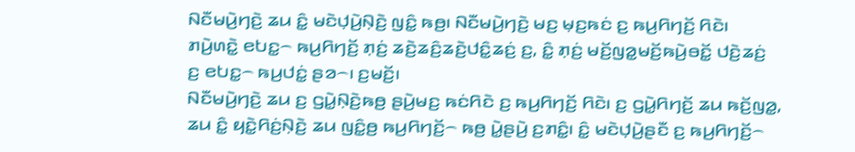ꤡꤢꤪꤗꤣꤧ꤬ꤚꤢꤧ꤬ ꤘꤣ ꤢꤨ꤭ ꤗꤢꤧꤓ꤫ꤣꤧ꤬ꤡ꤫ꤢꤧ꤬ ꤜꤢꤨ꤭ ꤒꤥ꤬꤯ ꤡꤢꤪꤗꤣꤧ꤬ꤚꤢꤧ꤬ ꤗꤢ꤬ ꤗ꤫ꤢ꤬ꤒꤢꤦ ꤢ꤬ ꤒꤣ꤬ꤖꤚꤢꤩ꤬ ꤖꤢꤧ꤯ ꤊꤣꤧ꤬ꤛꤢꤧ꤭ ꤕꤝꤢ꤭꤮ ꤒꤣ꤬ꤖꤚꤢꤩ꤬ ꤊ꤫ꤢꤦ꤬ ꤘꤢꤧ꤬ꤘꤢꤨ꤬ꤘꤢꤧ꤬ꤓꤢꤨ꤭ꤘꤢꤦ꤬ ꤢ꤬, ꤢꤨ꤭ ꤊ꤫ꤢꤦ꤬ ꤗꤢꤩ꤬ꤜꤤ꤭ꤗꤢꤩ꤬ꤒꤣꤧ꤬ꤋꤢꤩ꤭ ꤓꤢꤧ꤬ꤘꤢꤦ꤬ ꤢ꤬ ꤕꤝꤢ꤭꤮ ꤒꤣ꤬ꤓꤢꤦ꤭ ꤔꤤ꤮꤯ ꤢ꤬ꤗꤢꤩ꤬꤯
ꤡꤢꤪꤗꤣꤧ꤬ꤚꤢꤧ꤬ ꤘꤣ ꤢ꤬ ꤞꤣꤧ꤭ꤡ꤫ꤢꤧ꤬ꤒꤥ꤬ ꤔꤣꤧ꤬ꤗꤢ꤬ ꤒꤢꤦꤖꤢꤧ ꤢ꤬ ꤒꤣ꤬ꤖꤚꤢꤩ꤬ ꤖꤢꤧ꤯ ꤢ꤬ ꤞꤣꤧ꤭ꤖꤚꤢꤩ꤬ ꤘꤣ ꤒꤢꤩ꤬ꤜꤤ꤭, ꤘꤣ ꤢꤨ꤭ ꤟꤢꤧ꤭ꤖꤢꤦ꤬ꤡ꤫ꤢꤧ꤬ ꤘꤣ ꤜꤢꤨ꤭ꤥ꤬ ꤒꤣ꤬ꤖꤚꤢꤩ꤬꤮ ꤒꤥ꤬ ꤣꤧ꤭ꤔꤣꤧ꤬ ꤢ꤬ꤊꤢꤨ꤭꤯ ꤢꤨ꤭ ꤗꤢꤧꤓ꤫ꤣꤧ꤬ꤔꤢꤪ ꤢ꤬ ꤒꤣ꤬ꤖꤚꤢꤩ꤬꤮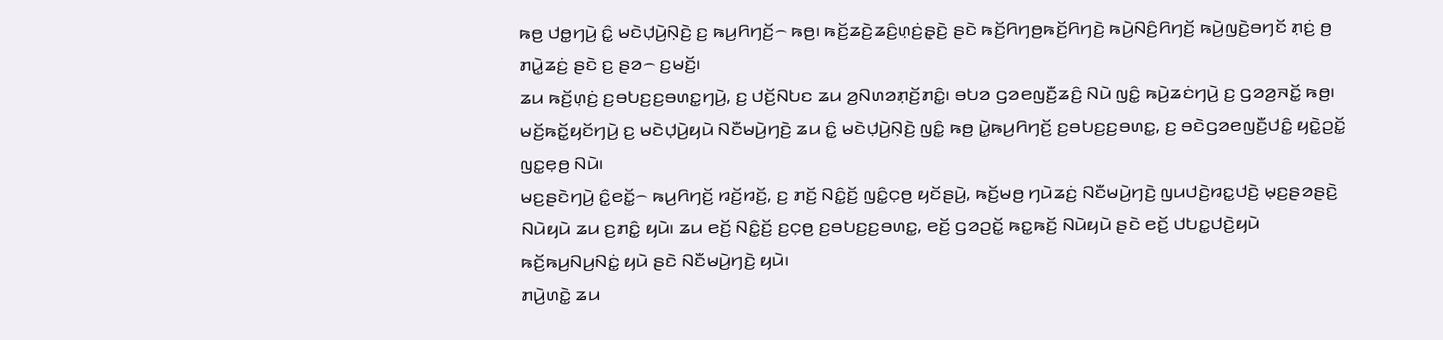ꤒꤥ꤬ ꤓꤥ꤭ꤚꤣꤧ꤬ ꤢꤨ꤭ ꤗꤢꤧꤓ꤫ꤣꤧ꤬ꤡ꤫ꤢꤧ꤬ ꤢ꤬ ꤒꤣ꤬ꤖꤚꤢꤩ꤬꤮ ꤒꤥ꤬꤯ ꤒꤢꤩ꤬ꤘꤢꤧ꤬ꤘꤢꤨ꤬ꤛ꤫ꤢꤦ꤬ꤔ꤫ꤢꤧ꤬ ꤔꤢꤧ ꤒꤢꤩ꤬ꤖꤚꤥ꤬ꤒꤢꤩ꤬ꤖꤚꤢꤧ꤬ ꤒꤣꤧ꤬ꤡꤢꤨ꤬ꤖꤚꤢꤩ꤬ ꤒꤣꤧ꤬ꤜꤢꤧ꤬ꤋꤚꤢꤩ ꤊ꤫ꤢꤦ꤬ ꤥ꤬ ꤊꤣꤧ꤭ꤘꤢꤦ꤬ ꤔꤢꤧ ꤢ꤬ ꤔꤤ꤮ ꤢ꤬ꤗꤢꤩ꤬꤯
ꤘꤣ ꤒꤢꤩ꤬ꤛ꤫ꤢꤦ꤬ ꤢ꤬ꤋꤝꤢ꤬ꤢ꤬ꤋꤛꤢ꤭ꤚꤣꤧ꤬, ꤢ꤬ ꤓꤢꤩ꤬ꤡꤝꤢ ꤘꤣ ꤤ꤬ꤡꤛꤤꤊ꤫ꤢꤩ꤬ꤊꤢꤨ꤭꤯ ꤋꤝꤤ ꤞꤤꤕꤜꤢꤪ꤬ꤘꤢꤨ꤬ ꤡꤣꤧ ꤜꤢꤨ꤭ ꤒꤣꤧ꤬ꤘꤢꤦꤚꤣꤧ꤬ ꤢ꤬ ꤞꤤꤤ꤬ꤏꤢꤩ꤭ ꤒꤥ꤬꤯ ꤗꤢꤩ꤬ꤒꤢꤩ꤭ꤟꤢꤩꤚꤣꤧ꤬ ꤢ꤬ ꤗꤢꤧꤓ꤫ꤣꤧ꤬ꤟꤣꤧ ꤡꤢꤪꤗꤣꤧ꤬ꤚꤢꤧ꤬ ꤘꤣ ꤢꤨ꤭ ꤗꤢꤧꤓ꤫ꤣꤧ꤬ꤡ꤫ꤢꤧ꤬ ꤜꤢꤨ꤭ ꤒꤥ꤬ ꤣꤧ꤭ꤒꤣ꤬ꤖꤚꤢꤩ꤬ ꤢ꤬ꤋꤝꤢ꤬ꤢ꤬ꤋꤛꤢ꤭, ꤢ꤬ ꤋꤢꤧꤞꤤꤕꤜꤢꤪ꤬ꤓꤢꤨ꤭ ꤟꤢꤧ꤭ꤑꤢꤩ꤭ ꤜꤢ꤭ꤕ꤫ꤥ꤬ ꤡꤣꤧ꤯
ꤗꤢ꤬ꤔꤢꤧꤚꤣꤧ꤬ ꤢꤨ꤭ꤕꤢꤩ꤭꤮ ꤒꤣ꤬ꤖꤚꤢꤩ꤬ ꤙꤢꤩ꤬ꤙꤢꤩ꤬, ꤢ꤬ ꤊꤢꤩ꤬ ꤡꤢꤨ꤭ꤢꤩ꤬ ꤜꤢꤨ꤭ꤍ꤫ꤥ꤬ ꤟꤢꤩꤔꤣꤧ꤬, ꤒꤢꤩ꤬ꤗꤥ꤬ ꤚꤣꤧꤘꤢꤦ꤬ ꤡꤢꤪꤗꤣꤧ꤬ꤚꤢꤧ꤬ ꤜꤣꤓꤢꤧ꤬ꤙꤢ꤭ꤓꤢꤧ꤬ ꤗ꤫ꤢ꤬ꤔꤤꤔꤢꤧ꤬ ꤡꤣꤧꤟꤣꤧ ꤘꤣ ꤢ꤬ꤊꤢꤨ꤭ ꤟꤣꤧ꤯ ꤘꤣ ꤕꤢꤩ꤬ ꤡꤢꤨ꤭ꤢꤩ꤬ ꤢ꤬ꤍ꤫ꤥ꤬ ꤢ꤬ꤋꤝꤢ꤬ꤢ꤬ꤋꤛꤢ꤭, ꤕꤢꤩ꤬ ꤞꤤꤑꤢꤩ꤭ ꤒꤢ꤭ꤒꤢꤩ꤬ ꤡꤣꤧꤟꤣꤧ ꤔꤢꤧ ꤕꤢꤩ꤬ ꤓꤝꤢ꤭ꤓꤢꤧ꤬ꤟꤣꤧ ꤒꤢꤩ꤬ꤒꤣ꤬ꤡꤣ꤬ꤡꤢꤦ꤭ ꤟꤣꤧ ꤔꤢꤧ ꤡꤢꤪꤗꤣꤧ꤬ꤚꤢꤧ꤬ ꤟꤣꤧ꤯
ꤊꤣꤧ꤬ꤛꤢꤧ꤭ ꤘꤣ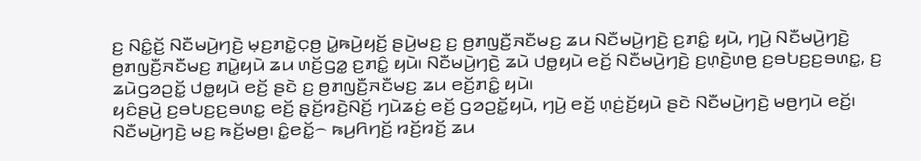ꤢ꤬ ꤡꤢꤨ꤭ꤢꤩ꤬ ꤡꤢꤪꤗꤣꤧ꤬ꤚꤢꤧ꤬ ꤗ꤫ꤢ꤬ꤊꤢꤧ꤭ꤍ꤫ꤥ꤬ ꤣꤧ꤭ꤒꤣꤧ꤬ꤟꤢꤩ꤬ ꤔꤣꤧ꤬ꤗꤢ꤬ ꤢ꤬ ꤥ꤬ꤊꤜꤢꤪ꤬ꤏꤢꤪꤗꤢ꤬ ꤘꤣ ꤡꤢꤪꤗꤣꤧ꤬ꤚꤢꤧ꤬ ꤢ꤬ꤊꤢꤨ꤭ ꤟꤣꤧ, ꤚꤣꤧ꤬ ꤡꤢꤪꤗꤣꤧ꤬ꤚꤢꤧ꤬ ꤥ꤬ꤊꤜꤢꤪ꤬ꤏꤢꤪꤗꤢ꤬ ꤊꤣꤧ꤭ꤟꤣꤧ ꤘꤣ ꤛꤢꤩ꤬ꤞꤤ꤭ ꤢ꤬ꤊꤢꤨ꤭ ꤟꤣꤧ꤯ ꤡꤢꤪꤗꤣꤧ꤬ꤚꤢꤧ꤬ ꤘꤣꤧ ꤓꤥ꤭ꤟꤣꤧ ꤕꤢꤩ꤬ ꤡꤢꤪꤗꤣꤧ꤬ꤚꤢꤧ꤬ ꤢ꤬ꤛ꤫ꤢꤧ꤬ꤛꤥ꤬ ꤢ꤬ꤋꤝꤢ꤬ꤢ꤬ꤋꤛꤢ꤭, ꤢ꤬ ꤘꤣꤧꤞꤤꤑꤢꤩ꤭ ꤓꤥ꤭ꤟꤣꤧ ꤕꤢꤩ꤬ ꤔꤢꤧ ꤢ꤬ ꤥ꤬ꤊꤜꤢꤪ꤬ꤏꤢꤪꤗꤢ꤬ ꤘꤣ ꤕꤢꤩ꤬ꤊꤢꤨ꤭ ꤟꤣꤧ꤯
ꤟꤢꤨꤔꤣꤧ꤬ ꤢ꤬ꤋꤝꤢ꤬ꤢ꤬ꤋꤛꤢ꤭ ꤕꤢꤩ꤬ ꤔ꤫ꤢꤩ꤬ꤙꤢꤧ꤬ꤡꤢꤩ꤬ ꤚꤣꤧꤘꤢꤦ꤬ ꤕꤢꤩ꤬ ꤞꤤꤑꤢꤩ꤭ꤟꤣꤧ, ꤚꤣꤧ꤬ ꤕꤢꤩ꤬ ꤛ꤫ꤢꤦ꤬ꤢꤩ꤬ꤟꤣꤧ ꤔꤢꤧ ꤡꤢꤪꤗꤣꤧ꤬ꤚꤢꤧ꤬ ꤗꤥ꤬ꤚꤣꤧ ꤕꤢꤩ꤬꤯ ꤡꤢꤪꤗꤣꤧ꤬ꤚꤢꤧ꤬ ꤗꤢ꤬ ꤒꤢꤩ꤬ꤗꤥ꤬꤯ ꤢꤨ꤭ꤕꤢꤩ꤭꤮ ꤒꤣ꤬ꤖꤚꤢꤩ꤬ ꤙꤢꤩ꤬ꤙꤢꤩ꤬ ꤘꤣ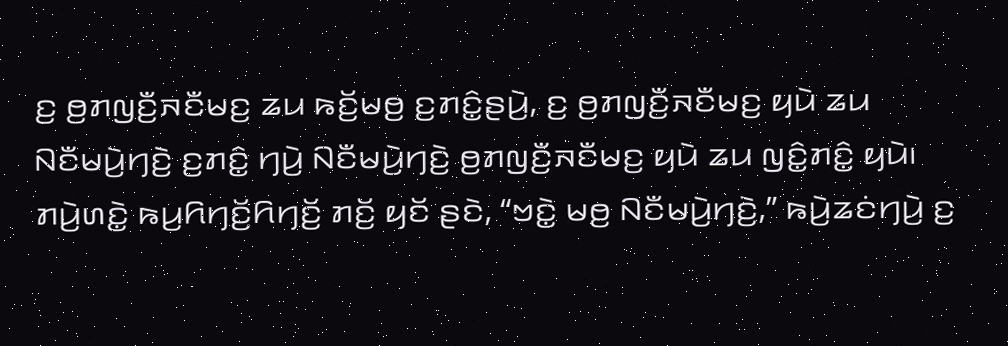ꤢ꤬ ꤥ꤬ꤊꤜꤢꤪ꤬ꤏꤢꤪꤗꤢ꤬ ꤘꤣ ꤒꤢꤩ꤬ꤗꤥ꤬ ꤢ꤬ꤊꤢꤨ꤭ꤔꤣꤧ꤬, ꤢ꤬ ꤥ꤬ꤊꤜꤢꤪ꤬ꤏꤢꤪꤗꤢ꤬ ꤟꤣꤧ ꤘꤣ ꤡꤢꤪꤗꤣꤧ꤬ꤚꤢꤧ꤬ ꤢ꤬ꤊꤢꤨ꤭ ꤚꤣꤧ꤬ ꤡꤢꤪꤗꤣꤧ꤬ꤚꤢꤧ꤬ ꤥ꤬ꤊꤜꤢꤪ꤬ꤏꤢꤪꤗꤢ꤬ ꤟꤣꤧ ꤘꤣ ꤜꤢꤨ꤭ꤊꤢꤨ꤭ ꤟꤣꤧ꤯
ꤊꤣꤧ꤬ꤛꤢꤧ꤭ ꤒꤣ꤬ꤖꤚꤢꤩ꤬ꤖꤚꤢꤩ꤬ ꤊꤢꤩ꤬ ꤟꤢꤩ ꤔꤢꤧ, “ꤠꤢꤧ꤭ ꤗꤥ꤬ ꤡꤢꤪꤗꤣꤧ꤬ꤚꤢꤧ꤬,” ꤒꤣꤧ꤬ꤘꤢꤦꤚꤣꤧ꤬ ꤢ꤬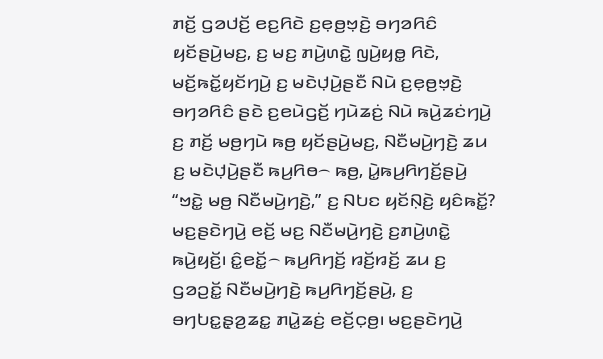ꤊꤢꤩ꤬ ꤞꤤꤓꤢꤩ꤬ ꤕꤢ꤬ꤖꤢꤧ ꤢ꤬ꤕ꤫ꤥ꤬ꤠ꤫ꤢꤧ꤬ ꤋꤚꤤꤖꤢꤨ ꤟꤢꤩꤔꤣꤧ꤬ꤗꤢ꤬, ꤢ꤬ ꤗꤢ꤬ ꤊꤣꤧ꤬ꤛꤢꤧ꤭ ꤜꤣꤧ꤬ꤟꤥ꤭ ꤖꤢꤧ, ꤗꤢꤩ꤬ꤒꤢꤩ꤭ꤟꤢꤩꤚꤣꤧ꤬ ꤢ꤬ ꤗꤢꤧꤓ꤫ꤣꤧ꤬ꤔꤢꤪ ꤡꤣꤧ ꤢ꤬ꤕ꤫ꤥ꤬ꤠ꤫ꤢꤧ꤬ ꤋꤚꤤꤖꤢꤨ ꤔꤢꤧ ꤢ꤬ꤕꤣꤧꤞꤢꤩ꤬ ꤚꤣꤧꤘꤢꤦ꤬ ꤡꤣꤧ ꤒꤣꤧ꤬ꤘꤢꤦꤚꤣꤧ꤬ ꤢ꤬ ꤊꤢꤩ꤬ ꤗꤥ꤬ꤚꤣꤧ ꤒꤥ꤬ ꤟꤢꤩꤔꤣꤧ꤬ꤗꤢ꤬, ꤡꤢꤪꤗꤣꤧ꤬ꤚꤢꤧ꤬ ꤘꤣ ꤢ꤬ ꤗꤢꤧꤓ꤫ꤣꤧ꤬ꤔꤢꤪ ꤒꤣ꤬ꤖꤥ꤮ ꤒꤥ꤬, ꤣꤧ꤭ꤒꤣ꤬ꤖꤚꤢꤩ꤬ꤔꤣꤧ꤬ “ꤠꤢꤧ꤭ ꤗꤥ꤬ ꤡꤢꤪꤗꤣꤧ꤬ꤚꤢꤧ꤬,” ꤢ꤬ ꤡꤝꤢ ꤟꤢꤩꤡ꤫ꤢꤧ꤬ ꤟꤢꤨꤒꤢꤩ꤭?
ꤗꤢ꤬ꤔꤢꤧꤚꤣꤧ꤬ ꤕꤢꤩ꤬ ꤗꤢ꤬ ꤡꤢꤪꤗꤣꤧ꤬ꤚꤢꤧ꤬ ꤢ꤬ꤊꤣꤧ꤬ꤛꤢꤧ꤭ ꤒꤣꤧ꤬ꤟꤢꤩ꤬꤯ ꤢꤨ꤭ꤕꤢꤩ꤭꤮ ꤒꤣ꤬ꤖꤚꤢꤩ꤬ ꤙꤢꤩ꤬ꤙꤢꤩ꤬ ꤘꤣ ꤢ꤬ ꤞꤤꤑꤢꤩ꤭ ꤡꤢꤪꤗꤣꤧ꤬ꤚꤢꤧ꤬ ꤒꤣ꤬ꤖꤚꤢꤩ꤬ꤔꤣꤧ꤬, ꤢ꤬ ꤋꤚꤝꤢ꤭ꤔ꤫ꤤ꤬ꤘꤢ꤭ ꤊꤣꤧ꤭ꤘꤢꤦ꤬ ꤕꤢꤩ꤬ꤍ꤫ꤥ꤬꤯ ꤗꤢ꤬ꤔꤢꤧꤚꤣꤧ꤬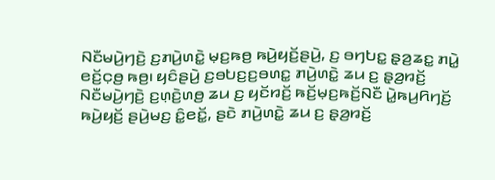ꤡꤢꤪꤗꤣꤧ꤬ꤚꤢꤧ꤬ ꤢ꤬ꤊꤣꤧ꤬ꤛꤢꤧ꤭ ꤗ꤫ꤢ꤬ꤒꤥ꤬ ꤒꤣꤧ꤬ꤟꤢꤩ꤬ꤔꤣꤧ꤬, ꤢ꤬ ꤋꤚꤝꤢ꤭ ꤔ꤫ꤤ꤬ꤘꤢ꤭ ꤊꤣꤧ꤭ ꤕꤢꤩ꤬ꤍ꤫ꤥ꤬ ꤒꤥ꤬꤯ ꤟꤢꤨꤔꤣꤧ꤬ ꤢ꤬ꤋꤝꤢ꤬ꤢ꤬ꤋꤛꤢ꤭ ꤊꤣꤧ꤬ꤛꤢꤧ꤭ ꤘꤣ ꤢ꤬ ꤔ꤫ꤤ꤬ꤙꤢꤩ꤬ ꤡꤢꤪꤗꤣꤧ꤬ꤚꤢꤧ꤬ ꤢ꤬ꤛ꤫ꤢꤧ꤬ꤛꤥ꤬ ꤘꤣ ꤢ꤬ ꤟꤢꤩꤙꤢꤩ꤬ ꤒꤢꤩ꤬ꤗ꤫ꤢ꤬ꤒꤢꤩ꤬ꤡꤢꤪ ꤣꤧ꤭ꤒꤣ꤬ꤖꤚꤢꤩ꤬ ꤒꤣꤧ꤬ꤟꤢꤩ꤬ ꤔꤣꤧ꤬ꤗꤢ꤬ ꤢꤨ꤭ꤕꤢꤩ꤭, ꤔꤢꤧ ꤊꤣꤧ꤬ꤛꤢꤧ꤭ ꤘꤣ ꤢ꤬ ꤔ꤫ꤤ꤬ꤙꤢꤩ꤬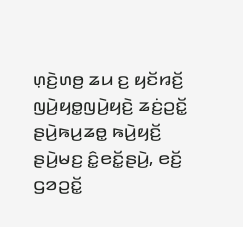ꤛ꤫ꤢꤧ꤬ꤛꤥ꤬ ꤘꤣ ꤢ꤬ ꤟꤢꤩꤙꤢꤩ꤬ ꤜꤣꤧ꤬ꤟꤥ꤭ꤜꤣꤧ꤬ꤟꤢꤧ꤬ ꤘꤢꤦ꤬ꤑꤢꤩ꤭ ꤔꤣꤧ꤬ꤒꤣ꤬ꤘꤥ꤭ ꤒꤣꤧ꤬ꤟꤢꤩ꤬ ꤔꤣꤧ꤬ꤗꤢ꤬ ꤢꤨ꤭ꤕꤢꤩ꤭ꤔꤣꤧ꤬, ꤕꤢꤩ꤬ ꤞꤤꤑꤢꤩ꤭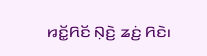ꤙꤢꤩ꤭ꤖꤢꤩ ꤡ꤫ꤢꤧ꤬ ꤘꤢꤦ꤬ ꤖꤢꤧ꤯